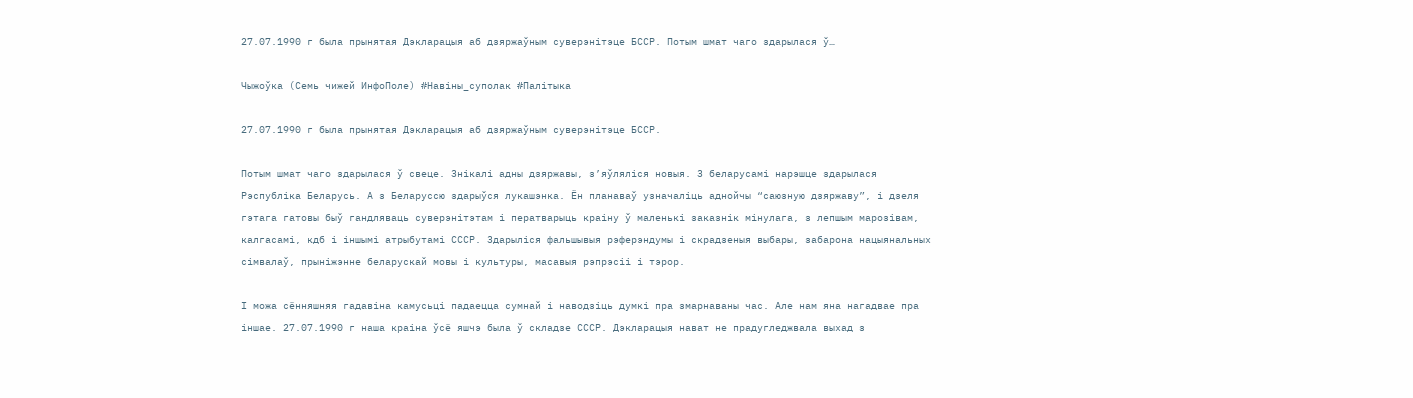27.07.1990 г была прынятая Дэкларацыя аб дзяржаўным суверэнітэце БССР. Потым шмат чаго здарылася ў…

Чыжоўка (Семь чижей ИнфоПоле) #Навіны_суполак #Палітыка

27.07.1990 г была прынятая Дэкларацыя аб дзяржаўным суверэнітэце БССР.

Потым шмат чаго здарылася ў свеце. Знікалі адны дзяржавы, з’яўляліся новыя. З беларусамі нарэшце здарылася Рэспубліка Беларусь. А з Беларуссю здарыўся лукашэнка. Ён планаваў узначаліць аднойчы “саюзную дзяржаву”, і дзеля гэтага гатовы быў гандляваць суверэнітэтам і ператварыць краіну ў маленькі заказнік мінулага, з лепшым марозівам, калгасамі, кдб і іншымі атрыбутамі СССР. Здарыліся фальшывыя рэферэндумы і скрадзеныя выбары, забарона нацыянальных сімвалаў, прыніжэнне беларускай мовы і культуры, масавыя рэпрэсіі і тэрор.

І можа сённяшняя гадавіна камусьці падаецца сумнай і наводзіць думкі пра змарнаваны час. Але нам яна нагадвае пра іншае. 27.07.1990 г наша краіна ўсё яшчэ была ў складзе СССР. Дэкларацыя нават не прадугледжвала выхад з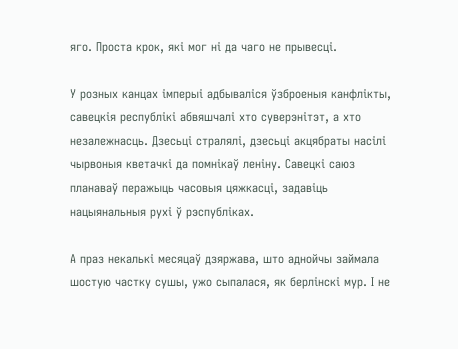яго. Проста крок, які мог ні да чаго не прывесці.

У розных канцах імперыі адбываліся ўзброеныя канфлікты, савецкія республікі абвяшчалі хто суверэнітэт, а хто незалежнасць. Дзесьці стралялі, дзесьці акцябраты насілі чырвоныя кветачкі да помнікаў леніну. Савецкі саюз планаваў перажыць часовыя цяжкасці, задавіць нацыянальныя рухі ў рэспубліках.

А праз некалькі месяцаў дзяржава, што аднойчы займала шостую частку сушы, ужо сыпалася, як берлінскі мур. І не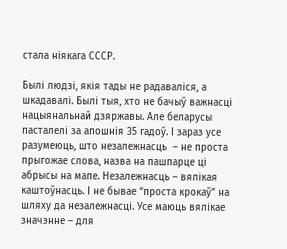стала ніякага СССР.

Былі людзі, якія тады не радаваліся, а шкадавалі. Былі тыя, хто не бачыў важнасці нацыянальнай дзяржавы. Але беларусы пасталелі за апошнія 35 гадоў. І зараз усе разумеюць, што незалежнасць  – не проста прыгожае слова, назва на пашпарце ці абрысы на мапе. Незалежнасць – вялікая каштоўнасць. І не бывае “проста крокаў” на шляху да незалежнасці. Усе маюць вялікае значэнне – для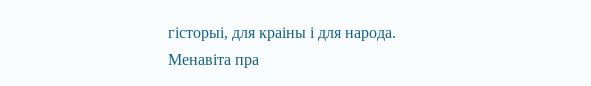гісторыі, для краіны і для народа. Менавіта пра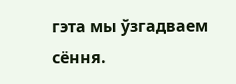гэта мы ўзгадваем сёння.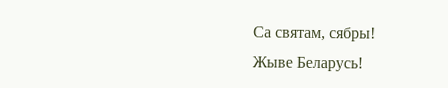Са святам, сябры!
Жыве Беларусь!